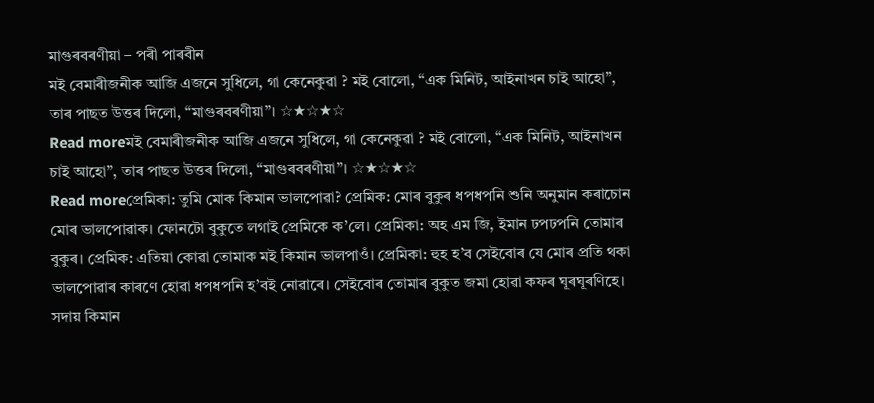মাগুৰবৰণীয়া – পৰী পাৰবীন
মই বেমাৰীজনীক আজি এজনে সুধিলে, গা কেনেকুৱা ? মই বোলো, “এক মিনিট, আইনাখন চাই আহো”, তাৰ পাছত উত্তৰ দিলো, “মাগুৰবৰণীয়া”। ☆★☆★☆
Read moreমই বেমাৰীজনীক আজি এজনে সুধিলে, গা কেনেকুৱা ? মই বোলো, “এক মিনিট, আইনাখন চাই আহো”, তাৰ পাছত উত্তৰ দিলো, “মাগুৰবৰণীয়া”। ☆★☆★☆
Read moreপ্ৰেমিকা: তুমি মোক কিমান ভালপোৱা? প্ৰেমিক: মোৰ বুকুৰ ধপধপনি শুনি অনুমান কৰাচোন মোৰ ভালপোৱাক। ফোনটো বুকুতে লগাই প্ৰেমিকে ক’লে। প্ৰেমিকা: অহ এম জি, ইমান ঢপঢপনি তোমাৰ বুকুৰ। প্ৰেমিক: এতিয়া কোৱা তোমাক মই কিমান ভালপাওঁ। প্ৰেমিকা: হুহ হ’ব সেইবোৰ যে মোৰ প্ৰতি থকা ভালপোৱাৰ কাৰণে হোৱা ধপধপনি হ’বই নোৱাৰে। সেইবোৰ তোমাৰ বুকুত জমা হোৱা কফৰ ঘূৰঘূৰণিহে। সদায় কিমান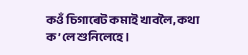কওঁ চিগাৰেট কমাই খাবলৈ, কথা ক’লে শুনিলেহে।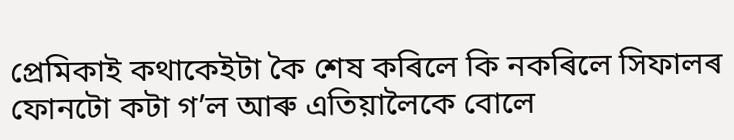প্ৰেমিকাই কথাকেইটা কৈ শেষ কৰিলে কি নকৰিলে সিফালৰ ফোনটো কটা গ’ল আৰু এতিয়ালৈকে বোলে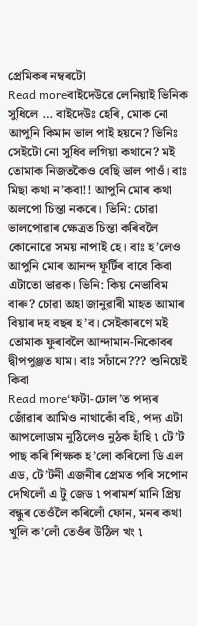প্ৰেমিকৰ নম্বৰটো
Read moreবাইদেউৱে লেনিয়াই ভিনিক সুধিলে … বাইদেউঃ হেৰি, মোক নো আপুনি কিমান ভাল পাই হয়নে? ভিনিঃ সেইটো নো সুধিব লগিয়া কথানে? মই তোমাক নিজতকৈও বেছি ভাল পাওঁ। বাঃ মিছা কথা ন’কবা!! আপুনি মোৰ কথা অলপো চিন্তা নকৰে। ভিনি: চোৱা ভালপোৱাৰ ক্ষেত্ৰত চিন্তা কৰিবলৈ কোনোৱে সময় নাপাই হে। বাঃ হ’লেও আপুনি মোৰ আনন্দ ফূৰ্টিৰ বাবে কিবা এটাতো ভাৱক। ভিনি: কিয় নেভাবিম বাৰু? চোৱা অহা জানুৱাৰী মাহত আমাৰ বিয়াৰ দহ বছৰ হ’ব। সেইকাৰণে মই তোমাক ফুৰাবলৈ আন্দামান-নিকোবৰ দ্বীপপুঞ্জত যাম। বাঃ সচাঁনে??? শুনিয়েই কিবা
Read more‘ফটা-ঢোল’ত পদ্যৰ জোঁৱাৰ আমিও নাথাকোঁ বহি, পদ্য এটা আপলোডাম নুঠিলেও নুঠক হাঁহি ৷ টে’ট পাছ কৰি শিক্ষক হ’লো কৰিলো ডি এল এড, টে’টনী এজনীৰ প্ৰেমত পৰি সপোন দেখিলোঁ এ টু জেড ৷ পৰামৰ্শ মানি প্ৰিয় বন্ধুৰ তেওঁলৈ কৰিলোঁ ফোন, মনৰ কথা খুলি ক’লোঁ তেওঁৰ উঠিল খং ৷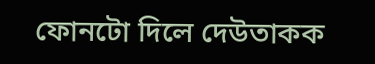ফোনটো দিলে দেউতাকক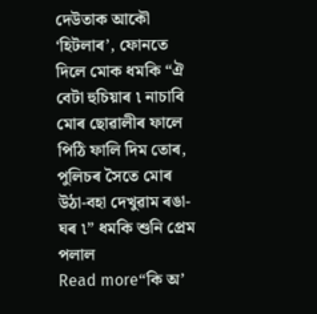দেউতাক আকৌ ‘হিটলাৰ’, ফোনতে দিলে মোক ধমকি “ঐ বেটা হুচিয়াৰ ৷ নাচাবি মোৰ ছোৱালীৰ ফালে পিঠি ফালি দিম তোৰ, পুলিচৰ সৈতে মোৰ উঠা-বহা দেখুৱাম ৰঙা-ঘৰ ৷” ধমকি শুনি প্ৰেম পলাল
Read more“কি অ’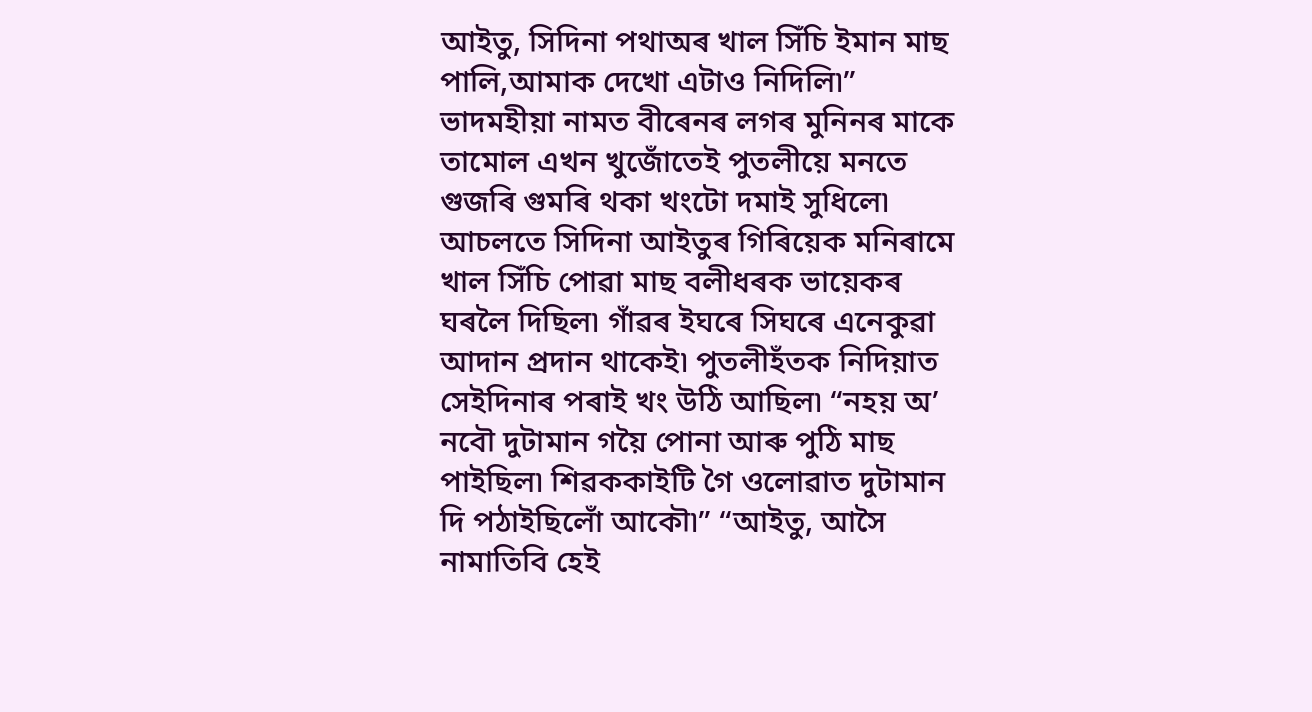আইতু, সিদিনা পথাঅৰ খাল সিঁচি ইমান মাছ পালি,আমাক দেখো এটাও নিদিলি৷” ভাদমহীয়া নামত বীৰেনৰ লগৰ মুনিনৰ মাকে তামোল এখন খুজোঁতেই পুতলীয়ে মনতে গুজৰি গুমৰি থকা খংটো দমাই সুধিলে৷ আচলতে সিদিনা আইতুৰ গিৰিয়েক মনিৰামে খাল সিঁচি পোৱা মাছ বলীধৰক ভায়েকৰ ঘৰলৈ দিছিল৷ গাঁৱৰ ইঘৰে সিঘৰে এনেকুৱা আদান প্ৰদান থাকেই৷ পুতলীহঁতক নিদিয়াত সেইদিনাৰ পৰাই খং উঠি আছিল৷ “নহয় অ’ নবৌ দুটামান গয়ৈ পোনা আৰু পুঠি মাছ পাইছিল৷ শিৱককাইটি গৈ ওলোৱাত দুটামান দি পঠাইছিলোঁ আকৌ৷” “আইতু, আসৈ নামাতিবি হেই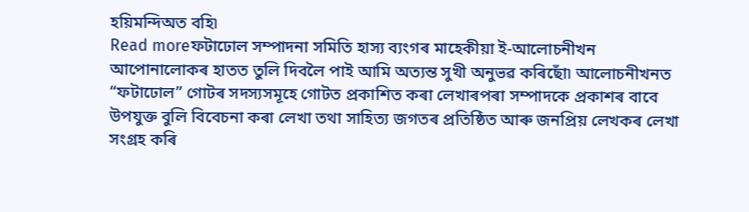হয়িমন্দিঅত বহি৷
Read moreফটাঢোল সম্পাদনা সমিতি হাস্য ব্যংগৰ মাহেকীয়া ই-আলোচনীখন আপোনালোকৰ হাতত তুলি দিবলৈ পাই আমি অত্যন্ত সুখী অনুভৱ কৰিছোঁ৷ আলোচনীখনত “ফটাঢোল” গোটৰ সদস্যসমূহে গোটত প্ৰকাশিত কৰা লেখাৰপৰা সম্পাদকে প্ৰকাশৰ বাবে উপযুক্ত বুলি বিবেচনা কৰা লেখা তথা সাহিত্য জগতৰ প্ৰতিষ্ঠিত আৰু জনপ্ৰিয় লেখকৰ লেখা সংগ্ৰহ কৰি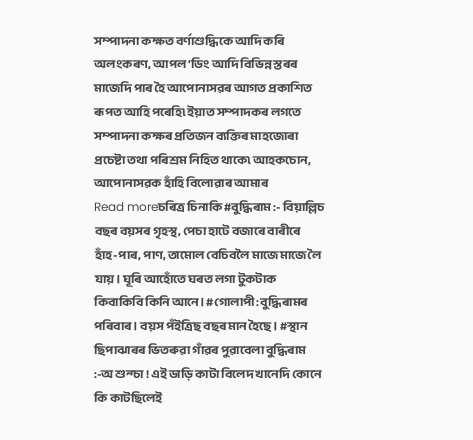সম্পাদনা কক্ষত বৰ্ণাশুদ্ধিকে আদি কৰি অলংকৰণ, আপল’ডিং আদি বিভিন্ন স্তৰৰ মাজেদি পাৰ হৈ আপোনাসৱৰ আগত প্ৰকাশিত ৰূপত আহি পৰেহি৷ ইয়াত সম্পাদকৰ লগতে সম্পাদনা কক্ষৰ প্ৰতিজন ব্যক্তিৰ মাহজোৰা প্ৰচেষ্টা তথা পৰিশ্ৰম নিহিত থাকে৷ আহকচোন, আপোনাসৱক হাঁহি বিলোৱাৰ আমাৰ
Read moreচৰিত্ৰ চিনাকি #বুদ্ধিৰাম :- বিয়াল্লিচ বছৰ বয়সৰ গৃহস্থ, পেচা হাটে বজাৰে বাৰীৰে হাঁহ-পাৰ, পাণ, তামোল বেচিবলৈ মাজে মাজে লৈ যায়। ঘূৰি আহোঁতে ঘৰত লগা টুকটাক কিবাকিবি কিনি আনে। #গোলাপী: বুদ্ধিৰামৰ পৰিবাৰ। বয়স পঁইত্ৰিছ বছৰ মান হৈছে। #স্থান ছিপাঝাৰৰ ভিতৰুৱা গাঁৱৰ পুৱাবেলা বুদ্ধিৰাম :-অ শুন্চা ! এই ডাড়ি কাটা বিলেদ খানেদি কোনে কি কাটছিলেই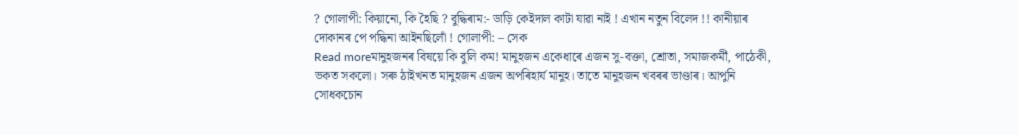? গোলাপী: কিয়ানো, কি হৈছি ? বুদ্ধিৰাম:- ডাড়ি কেইদাল কাটা যাৱা নাই ! এখান নতুন বিলেদ !! কানীয়াৰ দোকানৰ পে পদ্ধিনা আইনছিলোঁ ! গোলাপী: – সেক
Read moreমানুহজনৰ বিষয়ে কি বুলি কম! মানুহজন একেধাৰে এজন সু-বক্তা, শ্ৰোতা, সমাজকৰ্মী, পাঠেকী, ভকত সকলো। সৰু ঠাইখনত মানুহজন এজন অপৰিহাৰ্য মানুহ। তাতে মানুহজন খবৰৰ ভাণ্ডাৰ। আপুনি সোধকচোন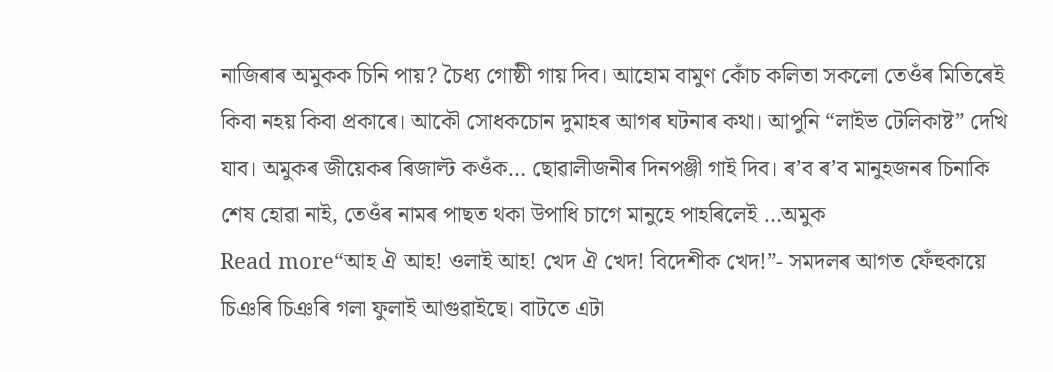নাজিৰাৰ অমুকক চিনি পায়? চৈধ্য গোষ্ঠী গায় দিব। আহোম বামুণ কোঁচ কলিতা সকলো তেওঁৰ মিতিৰেই কিবা নহয় কিবা প্ৰকাৰে। আকৌ সোধকচোন দুমাহৰ আগৰ ঘটনাৰ কথা। আপুনি “লাইভ টেলিকাষ্ট” দেখি যাব। অমুকৰ জীয়েকৰ ৰিজাল্ট কওঁক… ছোৱালীজনীৰ দিনপঞ্জী গাই দিব। ৰ’ব ৰ’ব মানুহজনৰ চিনাকি শেষ হোৱা নাই, তেওঁৰ নামৰ পাছত থকা উপাধি চাগে মানুহে পাহৰিলেই …অমুক
Read more“আহ ঐ আহ! ওলাই আহ! খেদ ঐ খেদ! বিদেশীক খেদ!”- সমদলৰ আগত ফেঁহুকায়ে চিঞৰি চিঞৰি গলা ফুলাই আগুৱাইছে। বাটতে এটা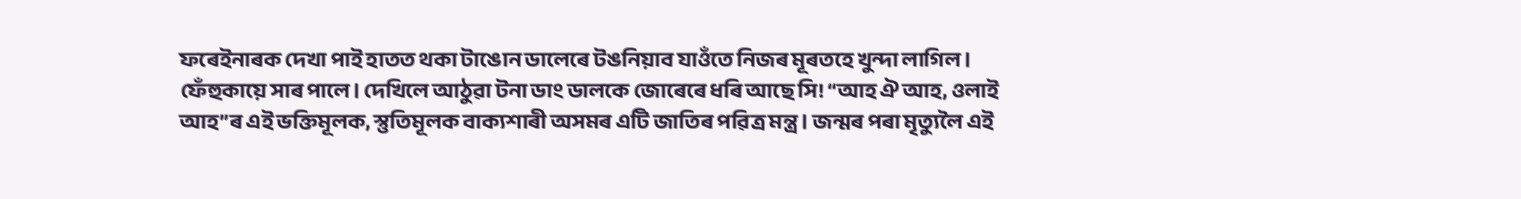ফৰেইনাৰক দেখা পাই হাতত থকা টাঙোন ডালেৰে টঙনিয়াব যাওঁতে নিজৰ মূৰতহে খুন্দা লাগিল। ফেঁহুকায়ে সাৰ পালে। দেখিলে আঠুৱা টনা ডাং ডালকে জোৰেৰে ধৰি আছে সি! “আহ ঐ আহ, ওলাই আহ”ৰ এই ভক্তিমূলক, স্তুতিমূলক বাক্যশাৰী অসমৰ এটি জাতিৰ পৱিত্ৰ মন্ত্ৰ। জন্মৰ পৰা মৃত্যুলৈ এই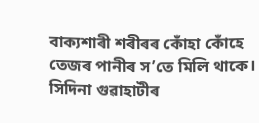বাক্যশাৰী শৰীৰৰ কোঁহা কোঁহে তেজৰ পানীৰ স’তে মিলি থাকে। সিদিনা গুৱাহাটীৰ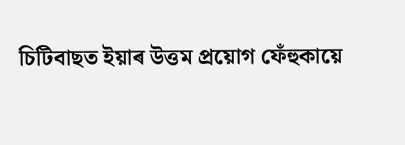চিটিবাছত ইয়াৰ উত্তম প্ৰয়োগ ফেঁহুকায়ে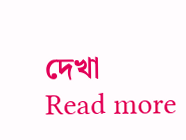দেখা
Read more